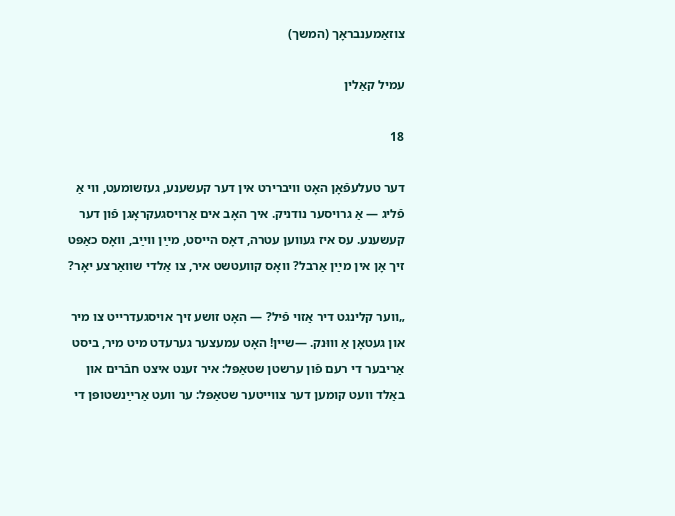צוזאַמענבראָך (המשך)

עמיל קאַלין

18

דער טעלעפֿאָן האָט וויברירט אין דער קעשענע, געזשומעט, ווי אַ פֿליג — אַ גרויסער נודניק. איך האָב אים אַרויסגעקראָגן פֿון דער קעשענע. עס איז געווען עטרה, דאָס הייסט, מײַן ווײַב, וואָס כאַפּט זיך אָן אין מײַן אַרבל? וואָס קוועטשט איר, צו אַלדי שוואַרצע יאָר?

„ווער קלינגט דיר אַזוי פֿיל? — האָט זושע זיך אויסגעדרייט צו מיר און געטאָן אַ וווּנק. —שיין! האָט עמעצער גערעדט מיט מיר, ביסט אַריבער די רעם פֿון ערשטן שטאַפּל: איר זענט איצט חבֿרים און באַלד וועט קומען דער צווייטער שטאַפּל: ער וועט אַרײַנשטופּן די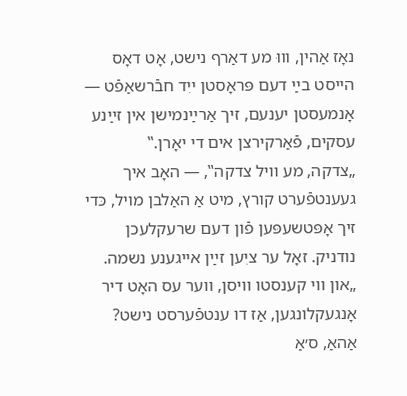נאָז אַהין, וווּ מע דאַרף נישט, אָט דאָס הייסט בײַ דעם פּראָסטן ייִד חבֿרשאַפֿט — אָנמעסטן יענעם, זיך אַרײַנמישן אין זײַנע עסקים, פֿאַרקירצן אים די יאָרן.‟
„צדקה, מע וויל צדקה‟, — האָב איך געענטפֿערט קורץ, מיט אַ האַלבן מויל, כּדי זיך אָפּטשעפּען פֿון דעם שרעקלעכן נודניק. זאָל ער ציִען זײַן אייגענע נשמה.
„און ווי קענסטו וויסן, ווער עס האָט דיר אָנגעקלונגען, אַז דו ענטפֿערסט נישט? אַהאַ, ס׳אַ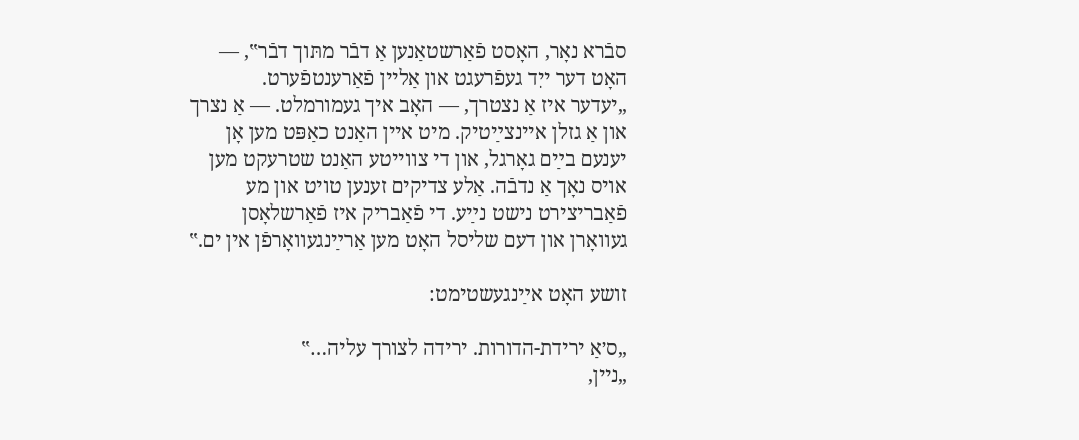סבֿרא נאָר, האָסט פֿאַרשטאַנען אַ דבֿר מתּוך דבֿר‟, — האָט דער ייִד געפֿרעגט און אַליין פֿאַרענטפֿערט.
„יעדער איז אַ נצטרך, — האָב איך געמורמלט. — אַ נצרך און אַ גזלן איינצײַטיק. מיט איין האַנט כאַפּט מען אָן יענעם בײַם גאָרגל, און די צווייטע האַנט שטרעקט מען אויס נאָך אַ נדבֿה. אַלע צדיקים זענען טויט און מע פֿאַבריצירט נישט נײַע. די פֿאַבריק איז פֿאַרשלאָסן געוואָרן און דעם שליסל האָט מען אַרײַנגעוואָרפֿן אין ים.‟

זושע האָט אײַנגעשטימט:

„ס׳אַ ירידת-הדורות. ירידה לצורך עליה…‟
„ניין,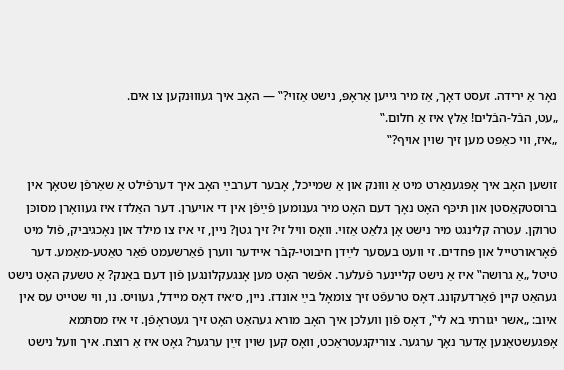נאָר אַ ירידה. זעסט דאָך, אַז מיר גייען אַראָפּ, נישט אַזוי?‟ — האָב איך געוווּנקען צו אים.
„עט, הבֿל-הבֿלים! אַלץ איז אַ חלום.‟
„איז, ווי כאַפּט מען זיך שוין אויף?‟

זושען האָב איך אָפּגענאַרט מיט אַ וווּנק און אַ שמייכל, אָבער דערבײַ האָב איך דערפֿילט אַ שאַרפֿן שטאָך אין ברוסטקאַסטן און תּיכּף האָט נאָך דעם האָט מיר גענומען פֿײַפֿן אין די אויערן. דער האַלדז איז געוואָרן מסוכּן טרוקן. עטרה קלינגט מיר נישט אָן גלאַט אַזוי. וואָס וויל זי? זיך גטן? ניין, זי איז צו מילד און נאָכגיביק, פֿול מיט פֿאָראורטייל און פּחדים. זי וועט בעסער לײַדן חיבוטי-קבֿר איידער ווערן פֿאַרשעמט פֿאַר טאַטע-מאַמע. דער טיטל „אַ גרושה‟ איז אַ נישט קליינער פֿעלער. אפֿשר האָט מען אָנגעקלונגען פֿון דעם באַנק? אַ טשעק האָט נישט געהאַט קיין פֿאַרדעקונג. דאָס טרעפֿט זיך צומאָל בײַ אונדז. ניין, ס׳איז דאָס מיידל, געוויס. נו, ווי שטייט עס אין איוב: „אשר יגורתי בא לי‟, דאָס פֿון וועלכן איך האָב מורא געהאַט האָט זיך געטראָפֿן. זי איז מסתּמא אָפּגעשטאַנען אָדער נאָך ערגער. צוריקגעטראַכט, וואָס קען שוין זײַן ערגער? גאָט איז אַ רוצח. איך וועל נישט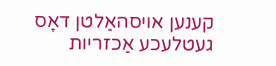קענען אויסהאַלטן דאָס געטלעכע אַכזריות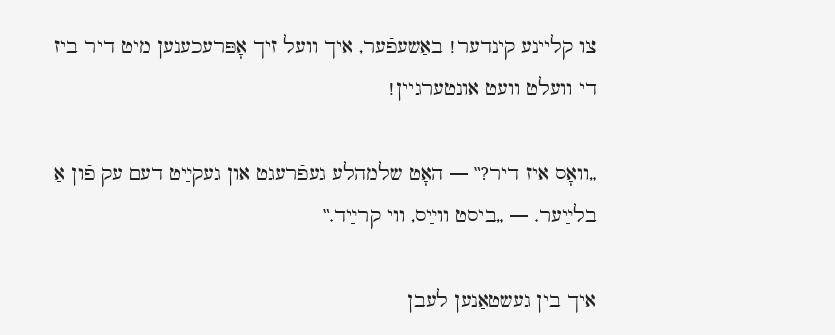צו קליינע קינדער! באַשעפֿער, איך וועל זיך אָפּרעכענען מיט דיר ביז די וועלט וועט אונטערגיין!

„וואָס איז דיר?‟ — האָט שלמהלע געפֿרעגט און געקײַט דעם עק פֿון אַ בלײַער. — „ביסט ווײַס, ווי קרײַד.‟

איך בין געשטאַנען לעבן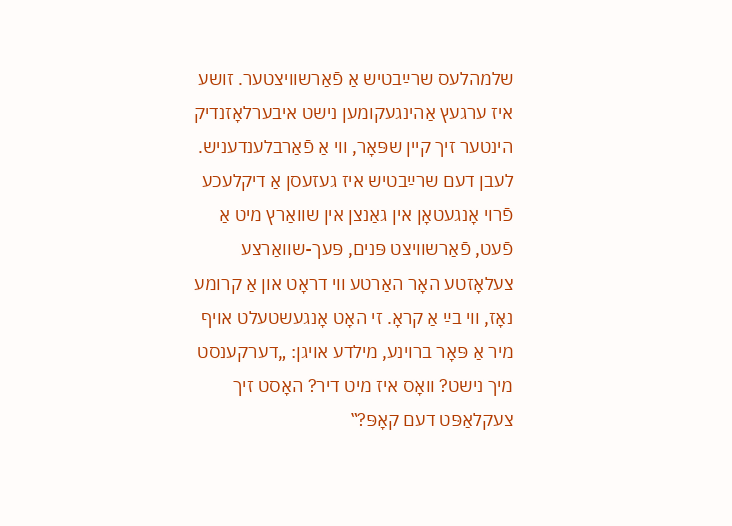שלמהלעס שרײַבטיש אַ פֿאַרשוויצטער. זושע איז ערגעץ אַהינגעקומען נישט איבערלאָזנדיק הינטער זיך קיין שפּאָר, ווי אַ פֿאַרבלענדעניש. לעבן דעם שרײַבטיש איז געזעסן אַ דיקלעכע פֿרוי אָנגעטאָן אין גאַנצן אין שוואַרץ מיט אַ פֿעט, פֿאַרשוויצט פּנים, פּעך-שוואַרצע צעלאָזטע האָר האַרטע ווי דראָט און אַ קרומע נאָז, ווי בײַ אַ קראָ. זי האָט אָנגעשטעלט אויף מיר אַ פּאָר ברוינע, מילדע אויגן: „דערקענסט מיך נישט? וואָס איז מיט דיר? האָסט זיך צעקלאַפּט דעם קאָפּ?‟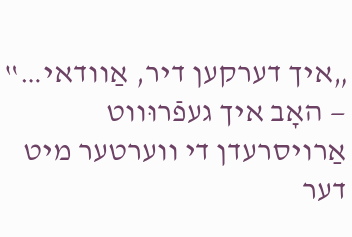„איך דערקען דיר, אַוודאי…‟ — האָב איך געפֿרוּווט אַרויסרעדן די ווערטער מיט דער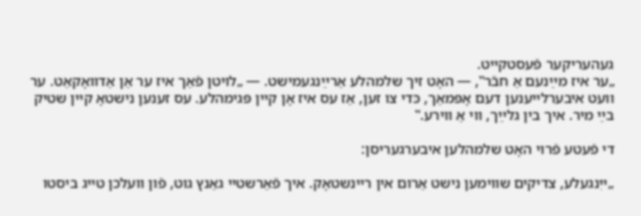געהעריקער פֿעסטקייט.
„ער איז מײַנעם אַ חבֿר‟, — האָט זיך שלמהלע אַרײַנגעמישט. — „לויטן פֿאַך איז ער אַן אַדוואָקאַט. ער וועט איבערלייענען דעם אָפּמאַך, כּדי צו זען, אַז עס איז אָן קיין פּגימהלע. עס זענען נישטאָ קיין שטיק בײַ מיר. איך בין גלײַך, ווי אַ ווירע.‟

די פֿעטע פֿרוי האָט שלמהלען איבערגעריסן:

„ייִנגעלע, צדיקים שווימען נישט אַרום אין ריינשטאָק. איך פֿאַרשטיי גאַנץ גוט, פֿון וועלכן טייג ביסטו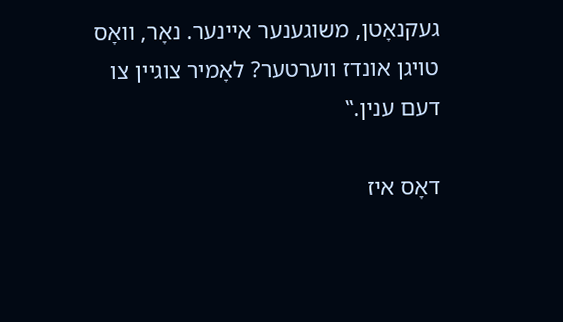געקנאָטן, משוגענער איינער. נאָר, וואָס טויגן אונדז ווערטער? לאָמיר צוגיין צו דעם ענין.‟

דאָס איז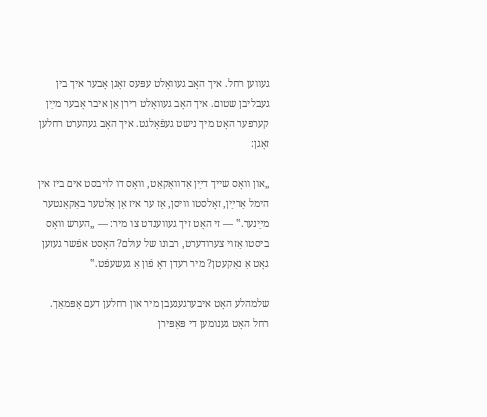געווען רחל. איך האָב געוואָלט עפּעס זאָגן אָבער איך בין געבליבן שטום. איך האָב געוואָלט רירן אַן איבר אָבער מײַן קערפּער האָט מיך נישט געפֿאָלגט. איך האָב געהערט רחלען זאָגן:

„און וואָס שייך דײַן אַדוואָקאַט, וואָס דו לויבסט אים ביז אין הימל אַרײַן, זאָלסטו וויסן, אַז ער איז אַן אַלטער באַקאַנטער מײַנער.‟ — זי האָט זיך געווענדט צו מיר: — „הערש וואָס ביסטו אַזוי צערודערט, רבונו של עולם? האָסט אפֿשר געזען גאָט אַ נאַקעטן? מיר רעדן דאָ פֿון אַ געשעפֿט.‟

שלמהלע האָט איבערגעגעבן מיר און רחלען דעם אָפּמאַך. רחל האָט גענומען די פּאַפּירן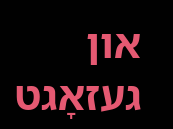און געזאָגט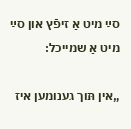סײַ מיט אַ זיפֿץ און סײַ מיט אַ שמייכל:

„אין תּוך גענומען איז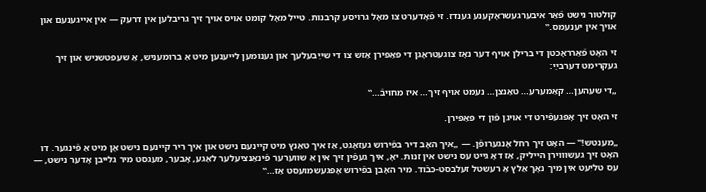קולטור נישט פֿאַר איבערגעשראָקענע גענדז. זי פֿאָדערט צו מאָל גרויסע קרבנות. טייל מאָל קומט אויס אויך זיך גריבלען אין דרעק — אין אייגענעם און אויך אין יענעמס.‟

זי האָט פֿאַרראָכטן די ברילן אויף דער נאָז צוגעטראָגן די פּאַפּירן אַזש צו די שײַבעלעך און גענומען לייענען מיט אַ ברומעניש, אַ שעפּטשניש און זיך געקרימט דערבײַ:

„די שעהען… קאַמערע… טאַנצן… נעמט אויף זיך… איז מחויבֿ…‟

זי האָט זיך אָפּגעפֿירט די אויגן פֿון די פּאַפּירן.

„מענטש!‟ — האָט זיך רחל אָנגערופֿן. — „איך האָב דיר בפֿירוש געזאָגט, אַז איך טאַנץ מיט קיינעם נישט און איך ריר קיינעם נישט אָן מיט אַ פֿינגער. דו האָט זיך געשוווירן הייליק, אַז דאָ גייט עס נישט אין זנות. יאָ, איך געפֿין זיך אין אַ שווערער פֿינאַנציעלער לאַגע, אָבער, מעגסט מיר גלייבן אָדער נישט, — עס טליִעט אין מיך נאָך אַלץ אַ רעשטל זעלבסט-כּבֿוד. מיר האָבן בפֿירוש אָפּגעשמועסט אַז…‟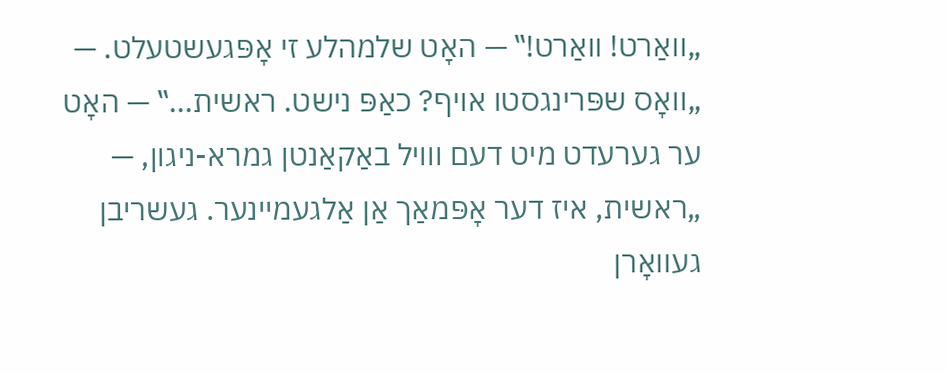„וואַרט! וואַרט!‟ — האָט שלמהלע זי אָפּגעשטעלט. — „וואָס שפּרינגסטו אויף? כאַפּ נישט. ראשית…‟ — האָט ער גערעדט מיט דעם ווויל באַקאַנטן גמרא-ניגון, — „ראשית, איז דער אָפּמאַך אַן אַלגעמיינער. געשריבן געוואָרן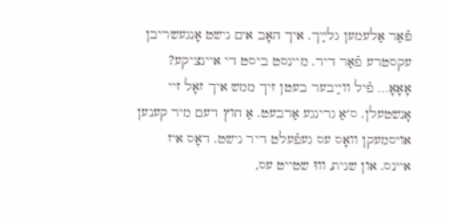פֿאַר אַלעמען גלײַך. איך האָב אים נישט אָנגעשריבן עקסטרע פֿאַר דיר. מיינסט ביסט די איינציקע? אָאָאָ… פֿיל ווײַבער בעטן זיך ממש איך זאָל זיי אָנשטעלן. ס׳אַ גרינגע אַרבעט. אַ חוץ דעם מיר קענען אויסמעקן וואָס עס געפֿעלט דיר נישט. דאָס איז איינס. און שנית, וווּ שטייט עס,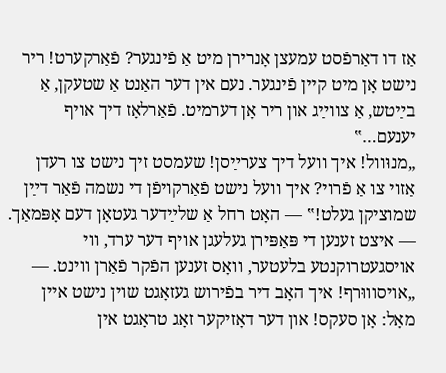אַז דו דאַרפֿסט עמעצן אָנרירן מיט אַ פֿינגער? פֿאַרקערט! ריר נישט אָן מיט קיין פֿינגער. נעם אין דער האַנט אַ שטעקן, אַ בײַטש, אַ צווײַג און ריר אָן דערמיט. פֿאַרלאָז דיך אויף יענעם…‟
„מנוּוול! איך וועל דיך צערײַסן! שעמסט זיך נישט צו רעדן אַזוי צו אַ פֿרוי? איך וועל נישט פֿאַרקויפֿן די נשמה פֿאַר דײַן שמוציקן געלט!‟ — האָט רחל אַ שלײַדער געטאָן דעם אָפּמאַך. — איצט זענען די פּאַפּירן געלעגן אויף דער ערד, ווי אויסגעטרוקנטע בלעטער, וואָס זענען הפֿקר פֿאַרן ווינט. — „אויסוווּרף! איך האָב דיר בפֿירוש געזאָגט שוין נישט איין מאָל: אָן סעקס! און דער דאָזיקער זאָג טראָגט אין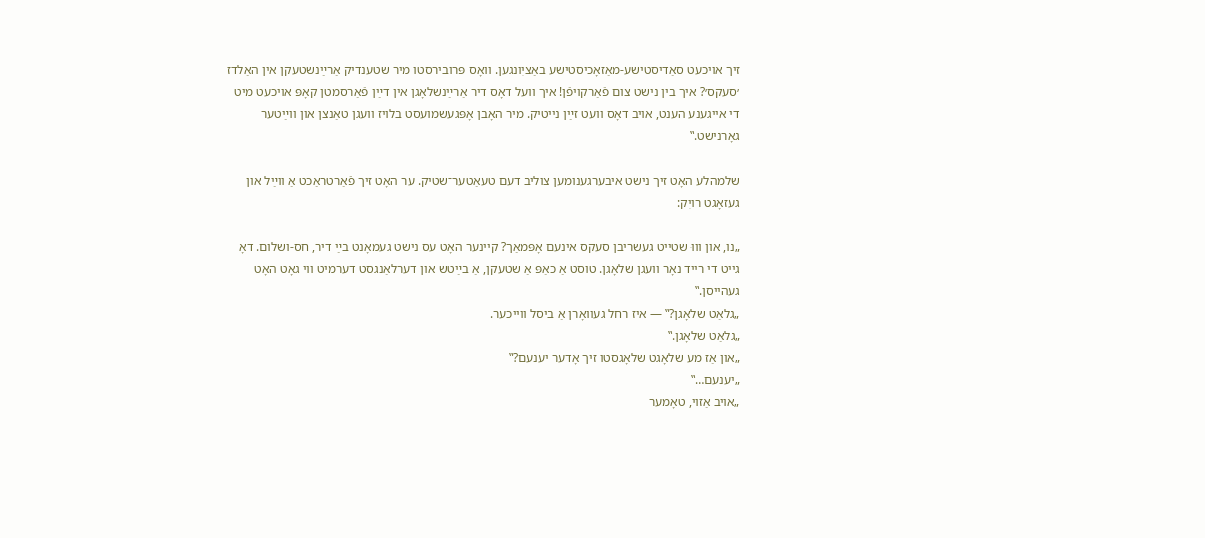זיך אויכעט סאַדיסטישע-מאַזאָכיסטישע באַציִונגען. וואָס פּרובירסטו מיר שטענדיק אַרײַנשטעקן אין האַלדז ׳סעקס׳? איך בין נישט צום פֿאַרקויפֿן! איך וועל דאָס דיר אַרײַנשלאָגן אין דײַן פֿאַרסמטן קאָפּ אויכעט מיט די אייגענע הענט, אויב דאָס וועט זײַן נייטיק. מיר האָבן אָפּגעשמועסט בלויז וועגן טאַנצן און ווײַטער גאָרנישט.‟

שלמהלע האָט זיך נישט איבערגענומען צוליב דעם טעאַטער־שטיק. ער האָט זיך פֿאַרטראַכט אַ ווײַל און געזאָגט רויִק:

„נו, און וווּ שטייט געשריבן סעקס אינעם אָפּמאַך? קיינער האָט עס נישט געמאָנט בײַ דיר, חס-ושלום. דאָ גייט די רייד נאָר וועגן שלאָגן. טוסט אַ כאַפּ אַ שטעקן, אַ בײַטש און דערלאַנגסט דערמיט ווי גאָט האָט געהייסן.‟
„גלאַט שלאָגן?‟ — איז רחל געוואָרן אַ ביסל ווייכער.
„גלאַט שלאָגן.‟
„און אַז מע שלאָגט שלאָגסטו זיך אָדער יענעם?‟
„יענעם…‟
„אויב אַזוי, טאָמער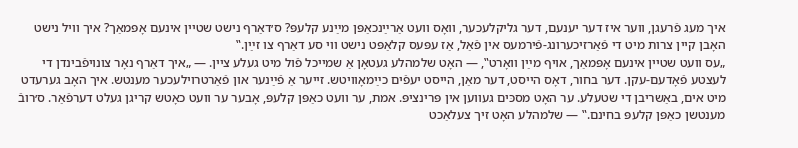איך מעג פֿרעגן, ווער איז דער יענעם, דער גליקלעכער, וואָס וועט אַרײַנכאַפּן מײַנע קלעפּ? ס׳דאַרף נישט שטיין אינעם אָפּמאַך? איך וויל נישט האָבן קיין צרות מיט די פֿאַרזיכערונג-פֿירמעס אין פֿאַל, אַז עפּעס קלאַפּט נישט ווי סע דאַרף צו זײַן.‟
„עס וועט שטיין אינעם אָפּמאַך, אויף מײַן וואָרט‟, — האָט שלמהלע געטאָן אַ שמייכל פֿול מיט געלע ציין. — „איך דאַרף נאָר צונויפֿבינדן די לעצטע פֿאָדעם-עקן. דער בחור, דאָס הייסט, דער מאַן, הייסט יעפֿים כײַמאָוויטש. זייער אַ פֿײַנער און פֿאַרטרוילעכער מענטש. איך האָב גערעדט מיט אים, באַשריבן די שטעלע. ער האָט מסכּים געווען אין פּרינציפּ. אמת, ער וועט כאַפּן קלעפּ, אָבער ער וועט כאָטש קריגן געלט דערפֿאַר. ס׳רובֿ מענטשן כאַפּן קלעפּ בחינם.‟ — שלמהלע האָט זיך צעלאַכט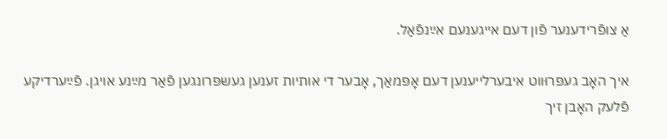אַ צופֿרידענער פֿון דעם אייגענעם אײַנפֿאַל.

איך האָב געפּרוּווט איבערלייענען דעם אָפּמאַך, אָבער די אותיות זענען געשפּרונגען פֿאַר מײַנע אויגן. פֿײַערדיקע פֿלעק האָבן זיך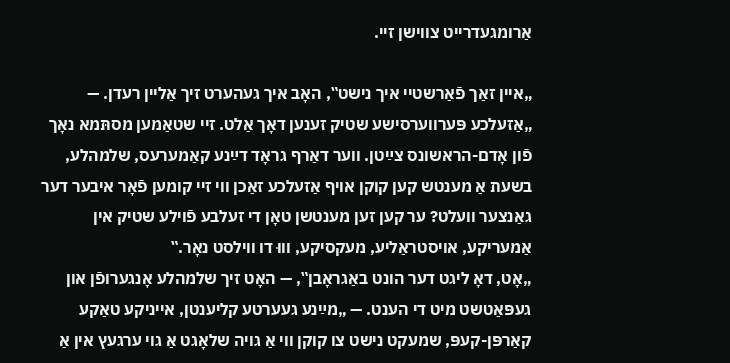אַרומגעדרייט צווישן זיי.

„איין זאַך פֿאַרשטיי איך נישט‟, האָב איך געהערט זיך אַליין רעדן. — „אַזעלכע פּערווערסישע שטיק זענען דאָך אַלט. זיי שטאַמען מסתּמא נאָך פֿון אָדם-הראשונס צײַטן. ווער דאַרף גראָד דײַנע קאַמערעס, שלמהלע, בשעת אַ מענטש קען קוקן אויף אַזעלכע זאַכן ווי זיי קומען פֿאָר איבער דער גאַנצער וועלט? ער קען זען מענטשן טאָן די זעלבע פֿוילע שטיק אין אַמעריקע, אויסטראַליע, מעקסיקע, וווּ דו ווילסט נאָר.‟
„אָט, דאָ ליגט דער הונט באַגראָבן‟, — האָט זיך שלמהלע אָנגערופֿן און געפּאַטשט מיט די הענט. — „מײַנע געערטע קליענטן, אייניקע טאַקע קאַרפּן-קעפּ, שמעקט נישט צו קוקן ווי אַ גויה שלאָגט אַ גוי ערגעץ אין אַ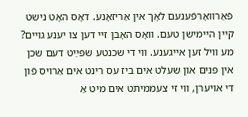פֿאַרוואָרפֿענעם לאָך אין אַריזאָנע. דאָס האָט נישט קיין היימישן טעם. וואָס האָבן זיי דען צו יענע גויים? מע וויל זען אייגענע. ווי די שכנטע שפּײַט דעם שכן אין פּנים און שעלט אים ביז עס רינט אים אַרויס פֿון די אויערן, ווי זי צעממיתט אים מיט אַ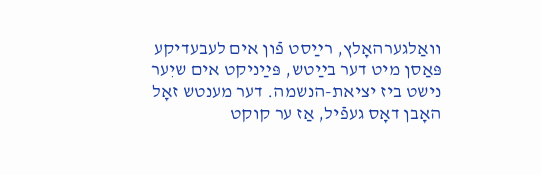וואַלגערהאָלץ, רײַסט פֿון אים לעבעדיקע פּאַסן מיט דער בײַטש, פּײַניקט אים שיִער נישט ביז יציאת-הנשמה. דער מענטש זאָל האָבן דאָס געפֿיל, אַז ער קוקט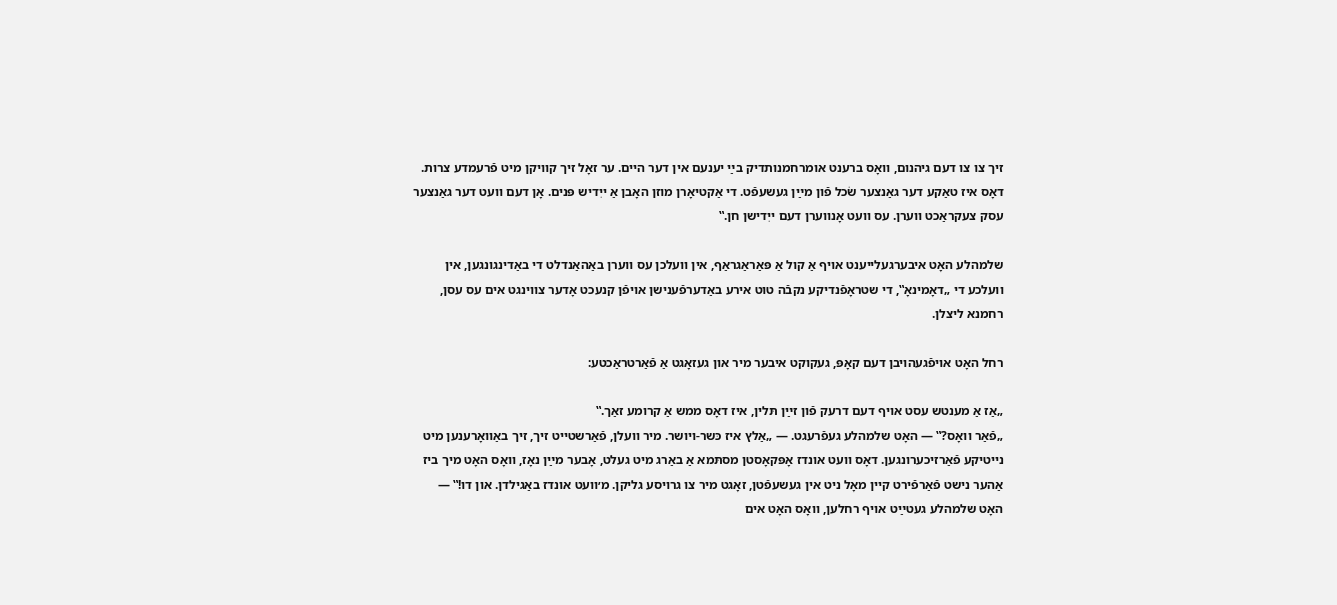זיך צו צו דעם גיהנום, וואָס ברענט אומרחמנותדיק בײַ יענעם אין דער היים. ער זאָל זיך קוויקן מיט פֿרעמדע צרות. דאָס איז טאַקע דער גאַנצער שׂכל פֿון מײַן געשעפֿט. די אַקטיאָרן מוזן האָבן אַ ייִדיש פּנים. אָן דעם וועט דער גאַנצער עסק צעקראַכט ווערן. עס וועט אָנווערן דעם ייִדישן חן.‟

שלמהלע האָט איבערגעלייענט אויף אַ קול אַ פּאַראַגראַף, אין וועלכן עס ווערן באַהאַנדלט די באַדינגונגען, אין וועלכע די „דאָמינאָ‟, די שטראָפֿנדיקע נקבֿה טוט אירע באַדערפֿענישן אויפֿן קנעכט אָדער צווינגט אים עס עסן, רחמנא ליצלן.

רחל האָט אויפֿגעהויבן דעם קאָפּ, געקוקט איבער מיר און געזאָגט אַ פֿאַרטראַכטע:

„אַז אַ מענטש עסט אויף דעם דרעק פֿון זײַן תּלין, איז דאָס ממש אַ קרומע זאַך.‟
„פֿאַר וואָס?‟ — האָט שלמהלע געפֿרעגט. — „אַלץ איז כּשר-ויושר. מיר וועלן, פֿאַרשטייט זיך, זיך באַוואָרענען מיט נייטיקע פֿאַרזיכערונגען. דאָס וועט אונדז אָפּקאָסטן מסתּמא אַ באַרג מיט געלט, אָבער מײַן נאָז, וואָס האָט מיך ביז אַהער נישט פֿאַרפֿירט קיין מאָל ניט אין געשעפֿטן, זאָגט מיר צו גרויסע גליקן. מ׳וועט אונדז באַגילדן. און דו!‟ — האָט שלמהלע געטײַט אויף רחלען, וואָס האָט אים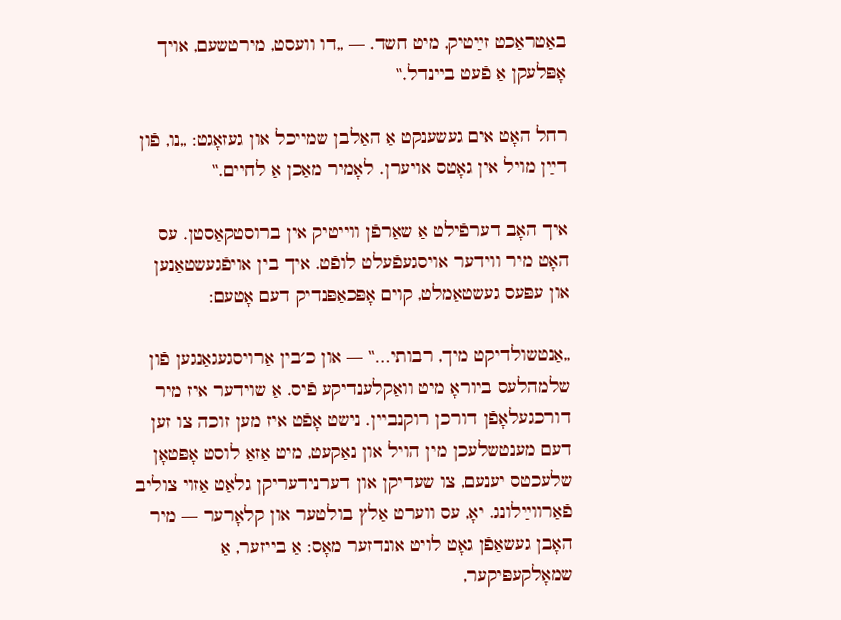באַטראַכט זײַטיק, מיט חשד. — „דו וועסט, מירטשעם, אויך אָפּלעקן אַ פֿעט ביינדל.‟

רחל האָט אים געשענקט אַ האַלבן שמייכל און געזאָגט: „נו, פֿון דײַן מויל אין גאָטס אויערן. לאָמיר מאַכן אַ לחיים.‟

איך האָב דערפֿילט אַ שאַרפֿן ווייטיק אין ברוסטקאַסטן. עס האָט מיר ווידער אויסגעפֿעלט לופֿט. איך בין אויפֿגעשטאַנען און עפּעס געשטאַמלט, קוים אָפּכאַפּנדיק דעם אָטעם:

„אַנטשולדיקט מיך, רבותי…‟ — און כ׳בין אַרויסגעגאַנגען פֿון שלמהלעס ביוראָ מיט וואַקלענדיקע פֿיס. אַ שוידער איז מיר דורכגעלאָפֿן דורכן רוקנביין. נישט אָפֿט איז מען זוכה צו זען דעם מענטשלעכן מין הויל און נאַקעט, מיט אַזאַ לוסט אָפּטאָן שלעכטס יענעם, צו שעדיקן און דערנידעריקן גלאַט אַזוי צוליב פֿאַרווײַלונג. יאָ, עס ווערט אַלץ בולטער און קלאָרער — מיר האָבן געשאַפֿן גאָט לויט אונדזער מאָס: אַ בייזער, אַ שמאָלקעפּיקער,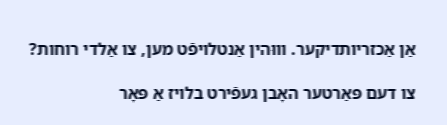אַן אַכזריותדיקער. וווּהין אַנטלויפֿט מען, צו אַלדי רוחות?

צו דעם פּאַרטער האָבן געפֿירט בלויז אַ פּאָר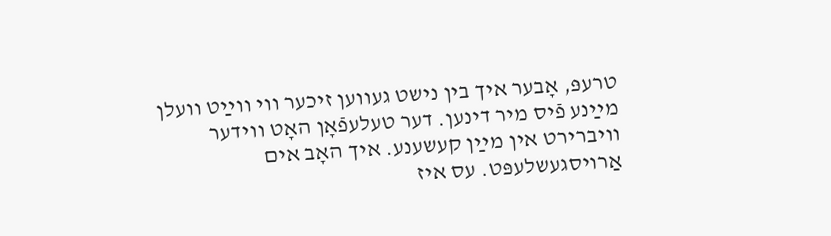טרעפּ, אָבער איך בין נישט געווען זיכער ווי ווײַט וועלן מײַנע פֿיס מיר דינען. דער טעלעפֿאָן האָט ווידער וויברירט אין מײַן קעשענע. איך האָב אים אַרויסגעשלעפּט. עס איז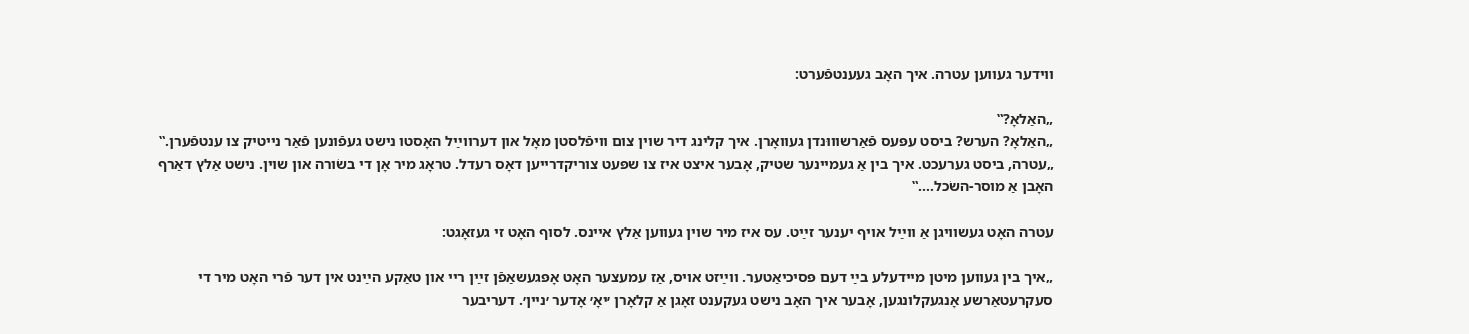ווידער געווען עטרה. איך האָב געענטפֿערט:

„האַלאָ?‟
„האַלאָ? הערש? ביסט עפּעס פֿאַרשוווּנדן געוואָרן. איך קלינג דיר שוין צום וויפֿלסטן מאָל און דערווײַל האָסטו נישט געפֿונען פֿאַר נייטיק צו ענטפֿערן.‟
„עטרה, ביסט גערעכט. איך בין אַ געמיינער שטיק, אָבער איצט איז צו שפּעט צוריקדרייען דאָס רעדל. טראָג מיר אָן די בשׂורה און שוין. נישט אַלץ דאַרף האָבן אַ מוסר-השׂכל….‟

עטרה האָט געשוויגן אַ ווײַל אויף יענער זײַט. עס איז מיר שוין געווען אַלץ איינס. לסוף האָט זי געזאָגט:

„איך בין געווען מיטן מיידעלע בײַ דעם פּסיכיאַטער. ווײַזט אויס, אַז עמעצער האָט אָפּגעשאַפֿן זײַן ריי און טאַקע הײַנט אין דער פֿרי האָט מיר די סעקרעטאַרשע אָנגעקלונגען, אָבער איך האָב נישט געקענט זאָגן אַ קלאָרן ׳יאָ׳ אָדער ׳ניין׳. דעריבער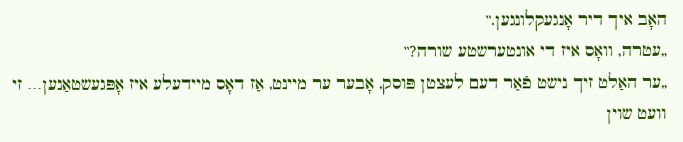האָב איך דיר אָנגעקלונגען.‟
„עטרה, וואָס איז די אונטערשטע שורה?‟
„ער האַלט זיך נישט פֿאַר דעם לעצטן פּוסק, אָבער ער מיינט, אַז דאָס מיידעלע איז אָפּגעשטאַנען… זי וועט שוין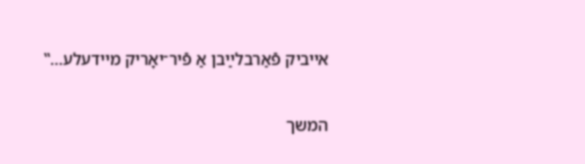אייביק פֿאַרבלײַבן אַ פֿיר־יאָריק מיידעלע…‟

המשך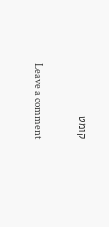קומט

Leave a comment